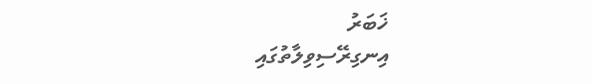ޚަބަރު
އިނގިރޭސިވިލާތުގައި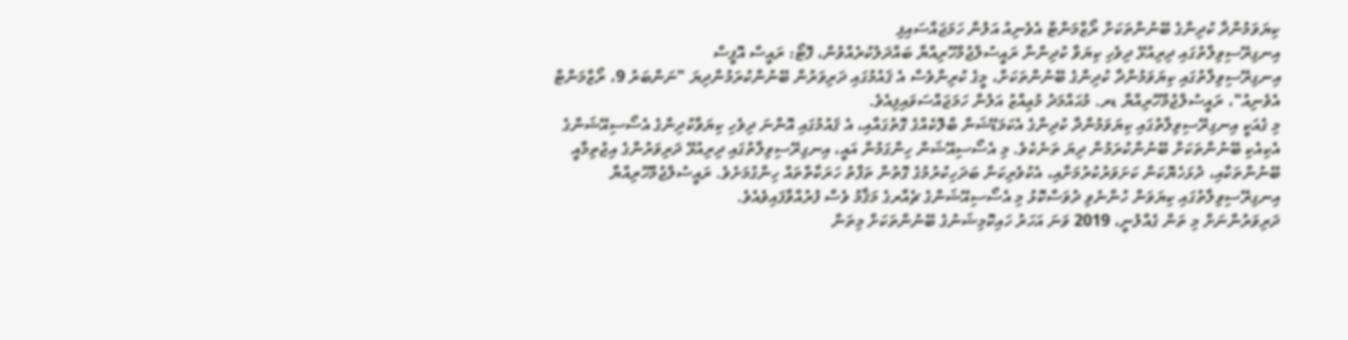ކިޔަވަމުންދާ ކުދިންގެ ބޭނުންތަކަށް ރޯޒްމަންޓް އެވެނިއު އަލުން ހަމަޖައްސައިފި
އިނގިރޭސިވިލާތުގައި ދިރިއުޅޭ ދިވެހި ކިޔަވާ ކުދިންނާ ރައީސުލްޖުމްހޫރިއްޔާ ބައްދަލުކުރެއްވުން، ފޮޓޯ: ރައީސް އޮފީސް
އިނގިރޭސިވިލާތުގައި ކިޔަވަމުންދާ ކުދިންގެ ބޭނުންތަކަށް، މީގެ ކުރިންވެސް އެ ޤައުމުގައި ދަރިވަރުން ބޭނުންކުރަމުންދިޔަ "ނަންބަރު 9، ރޯޒްމަންޓް އެވެނިއު"، ރައީސުލްޖުމްހޫރިއްޔާ ޑރ. މުޙައްމަދު މުޢިއްޒު އަލުން ހަމަޖައްސަވައިފިއެވެ.
މި ގެއަކީ އިނގިރޭސިވިލާތުގައި ކިޔަވަމުންދާ ކުދިންގެ އެކަމަޑޭޝަން ބްލޮކެއްގެ ގޮތުގައާއި، އެ ޤައުމުގައި އޮންނަ ދިވެހި ކިޔަވާކުދިންގެ އެސޯސިއޭޝަންގެ އެކިއެކި ބޭނުންތަކަށް ބޭނުންކުރަމުން ދިޔަ ތަނެކެވެ. މި އެސޯސިއޭޝަން ހިންގަމުން އައީ، އިނގިރޭސިވިލާތުގައި ދިރިއުޅޭ ދަރިވަރުންގެ އިޖުތިމާއީ ބޭނުންތަކާއި، ދުޅަހެޔޮކަން ކަށަވަރުކުރުމަށާއި، އެކުވެރިކަން ބަދަހިކުރުމުގެ ގޮތުން ތަފާތު ހަރަކާތްތައް ހިންގުމަށެވެ. ރައީސުލްޖުމްހޫރިއްޔާ އިނގިރޭސިވިލާތުގައި ކިޔަވަން ހުންނެވި ދުވަސްކޮޅު މި އެސޯސިއޭޝަންގެ ޗެއާރގެ މަޤާމު ވެސް ފުރުއްވާފައިވެއެވެ.
ދަރިވަރުންނަށް މި ތަން ގެއްލުނީ، 2019 ވަނަ އަހަރު ހައިކޮމިޝަނުގެ ބޭނުންތަކަށް މިތަން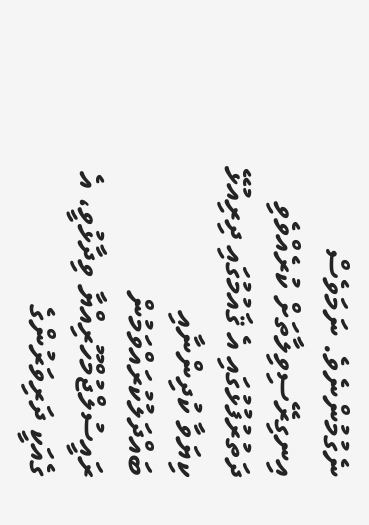ނެގުމުންނެވެ. ނަމަވެސް އިނގިރޭސިވިލާތަށް ކުރެއްވެވި ދަތުރުފުޅުގައި އެ ޤައުމުގައި ދިރިއުޅޭ ކިޔަވާ ކުދިންނާއި ބައްދަލުކުރައްވަމުން ރައީސުލްޖުމްހޫރިއްޔާ ވިދާޅުވީ، އެ ގެއަކީ ދަރިވަރުންގެ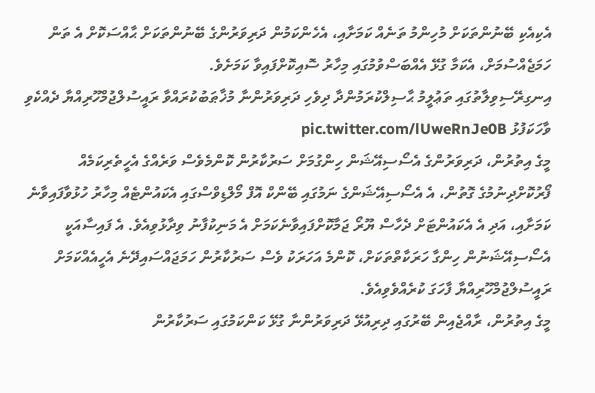އެކިއެކި ބޭނުންތަކަށް މުހިންމު ތަނެއް ކަމަށާއި، އެހެންކަމުން ދަރިވަރުންގެ ބޭނުންތަކަށް ޙާއްސަކޮށް އެ ތަން ހަމަޖެއްސުމަށް، އެކަމާ ގުޅޭ އެއްބަސްވުމުގައި މިހާރު ސޮއިކޮށްފައިވާ ކަމަށެވެ.
އިނގިރޭސިވިލާތުގައި ތަޢުލީމު ޙާސިލްކުރަމުންދާ ދިވެހި ދަރިވަރުންނާ މުޚާޠަބުކުރައްވާ ރައީސުލްޖުމްހޫރިއްޔާ ދެއްކެވި ވާހަކަފުޅު pic.twitter.com/lUweRnJe0B
މީގެ އިތުރުން، ދަރިވަރުންގެ އެސޯސިއޭޝަން ހިންގުމަށް ސަރުކާރުން ކޮންމެވެސް ވަރެއްގެ އެހީތެރިކަމެއް ފޯރުކޮށްދިނުމުގެ ގޮތުން، އެ އެސޯސިއޭޝަންގެ ނަމުގައި ބޭންކް އޮފް މޯލްޑިވްސްގައި އެކައުންޓެއް މިހާރު ހުޅުވާފައިވާނެ ކަމަށާއި، އަދި އެ އެކައުންޓަށް ދެހާސް ޔޫރޯ ޖަމާކޮށްފައިވާނެކަމަށް އެ މަނިކުފާނު ވިދާޅުވިއެވެ. އެ ފައިސާއަކީ އެސޯސިއޭޝަނުން ހިންގާ ހަރަކާތްތަކަށް، ކޮންމެ އަހަރަކު ވެސް ސަރުކާރުން ހަމަޖައްސައިދޭނެ އެހީއެއްކަމަށް ރައީސުލްޖުމްހޫރިއްޔާ ފާހަގަ ކުރެއްވެވިއެވެ.
މީގެ އިތުރުން، ރާއްޖެއިން ބޭރުގައި ދިރިއުޅޭ ދަރިވަރުންނާ ގުޅޭ ކަންކަމުގައި ސަރުކާރުން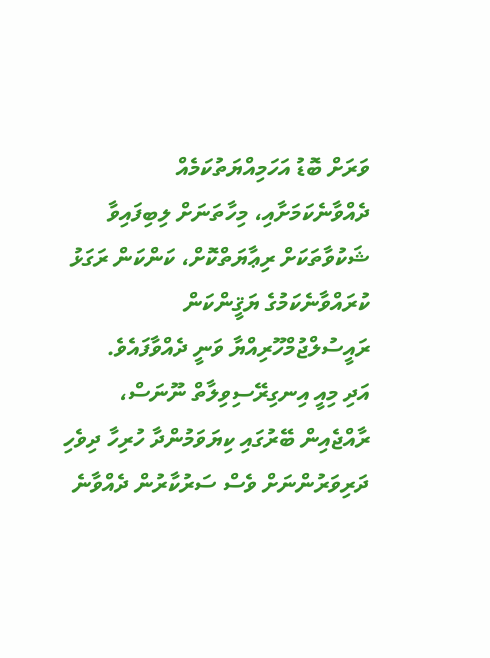ވަރަށް ބޮޑު އަހަމިއްޔަތުކަމެއް ދެއްވާނެކަމަށާއި، މިހާތަނަށް ލިބިފައިވާ ޝަކުވާތަކަށް ރިޢާޔަތްކޮށް، ކަންކަން ރަގަޅު ކުރައްވާނެކަމުގެ ޔަޤީންކަން ރައީސުލްޖުމްހޫރިއްޔާ ވަނީ ދެއްވާފައެވެ.
އަދި މިއީ އިނގިރޭސިވިލާތް ނޫނަސް، ރާއްޖެއިން ބޭރުގައި ކިޔަވަމުންދާ ހުރިހާ ދިވެހި ދަރިވަރުންނަށް ވެސް ސަރުކާރުން ދެއްވާނެ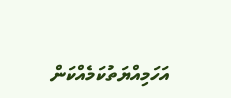އަހަމިއްޔަތުކަމެއްކަން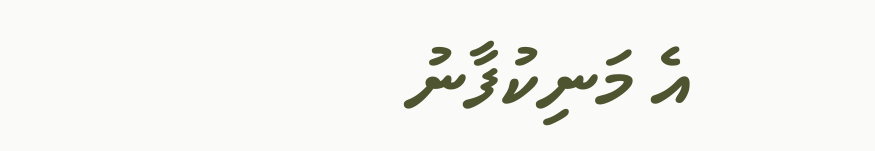އެ މަނިކުފާނު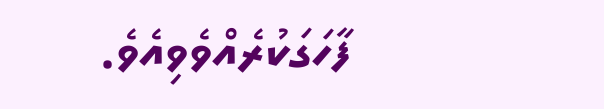ފާހަގަކުރެއްވެވިއެވެ.